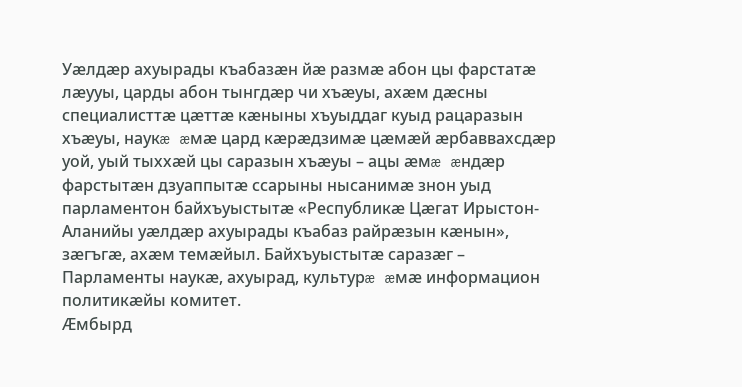Уæлдæр ахуырады къабазæн йæ размæ абон цы фарстатæ лæууы, царды абон тынгдæр чи хъæуы, ахæм дæсны специалисттæ цæттæ кæныны хъуыддаг куыд рацаразын хъæуы, наукæ æмæ цард кæрæдзимæ цæмæй æрбаввахсдæр уой, уый тыххæй цы саразын хъæуы – ацы æмæ æндæр фарстытæн дзуаппытæ ссарыны нысанимæ знон уыд парламентон байхъуыстытæ «Республикæ Цæгат Ирыстон-Аланийы уæлдæр ахуырады къабаз райрæзын кæнын», зæгъгæ, ахæм темæйыл. Байхъуыстытæ саразæг – Парламенты наукæ, ахуырад, культурæ æмæ информацион политикæйы комитет.
Æмбырд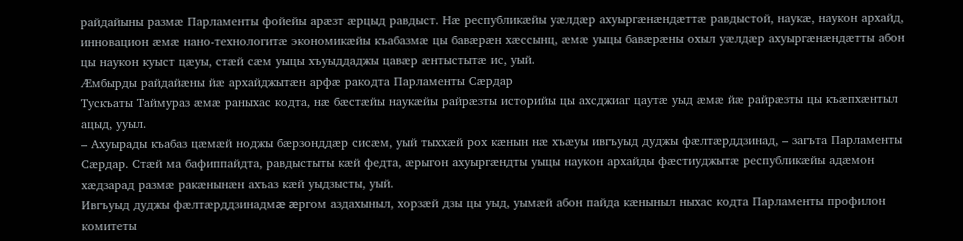райдайыны размæ Парламенты фойейы арæзт æрцыд равдыст. Нæ республикæйы уæлдæр ахуыргæнæндæттæ равдыстой, наукæ, наукон архайд, инновацион æмæ нано-технологитæ экономикæйы къабазмæ цы бавæрæн хæссынц, æмæ уыцы бавæрæны охыл уæлдæр ахуыргæнæндæтты абон цы наукон куыст цæуы, стæй сæм уыцы хъуыддаджы цавæр æнтыстытæ ис, уый.
Æмбырды райдайæны йæ архайджытæн арфæ ракодта Парламенты Сæрдар
Тускъаты Таймураз æмæ раныхас кодта, нæ бæстæйы наукæйы райрæзты историйы цы ахсджиаг цаутæ уыд æмæ йæ райрæзты цы къæпхæнтыл ацыд, ууыл.
– Ахуырады къабаз цæмæй ноджы бæрзонддæр сисæм, уый тыххæй рох кæнын нæ хъæуы ивгъуыд дуджы фæлтæрддзинад, – загъта Парламенты Сæрдар. Стæй ма бафиппайдта, равдыстыты кæй федта, æрыгон ахуыргæндты уыцы наукон архайды фæстиуджытæ республикæйы адæмон хæдзарад размæ ракæнынæн ахъаз кæй уыдзысты, уый.
Ивгъуыд дуджы фæлтæрддзинадмæ æргом аздахыныл, хорзæй дзы цы уыд, уымæй абон пайда кæныныл ныхас кодта Парламенты профилон комитеты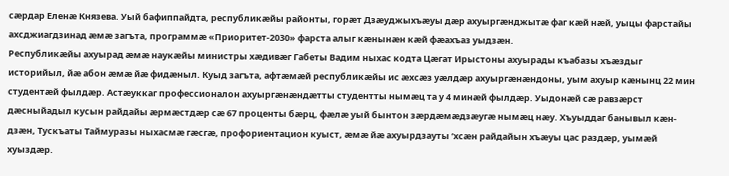сæрдар Еленæ Князева. Уый бафиппайдта, республикæйы районты, горæт Дзæуджыхъæуы дæр ахуыргæнджытæ фаг кæй нæй, уыцы фарстайы ахсджиагдзинад æмæ загъта, программæ «Приоритет-2030» фарста алыг кæнынæн кæй фæахъаз уыдзæн.
Республикæйы ахуырад æмæ наукæйы министры хæдивæг Габеты Вадим ныхас кодта Цæгат Ирыстоны ахуырады къабазы хъæздыг историйыл, йæ абон æмæ йæ фидæныл. Куыд загъта, афтæмæй республикæйы ис æхсæз уæлдæр ахуыргæнæндоны, уым ахуыр кæнынц 22 мин студентæй фылдæр. Астæуккаг профессионалон ахуыргæнæндæтты студентты нымæц та у 4 минæй фылдæр. Уыдонæй сæ равзæрст дæсныйадыл кусын райдайы æрмæстдæр сæ 67 проценты бæрц, фæлæ уый бынтон зæрдæмæдзæугæ нымæц нæу. Хъуыддаг банывыл кæн-дзæн, Тускъаты Таймуразы ныхасмæ гæсгæ, профориентацион куыст, æмæ йæ ахуырдзауты ‘хсæн райдайын хъæуы цас раздæр, уымæй хуыздæр.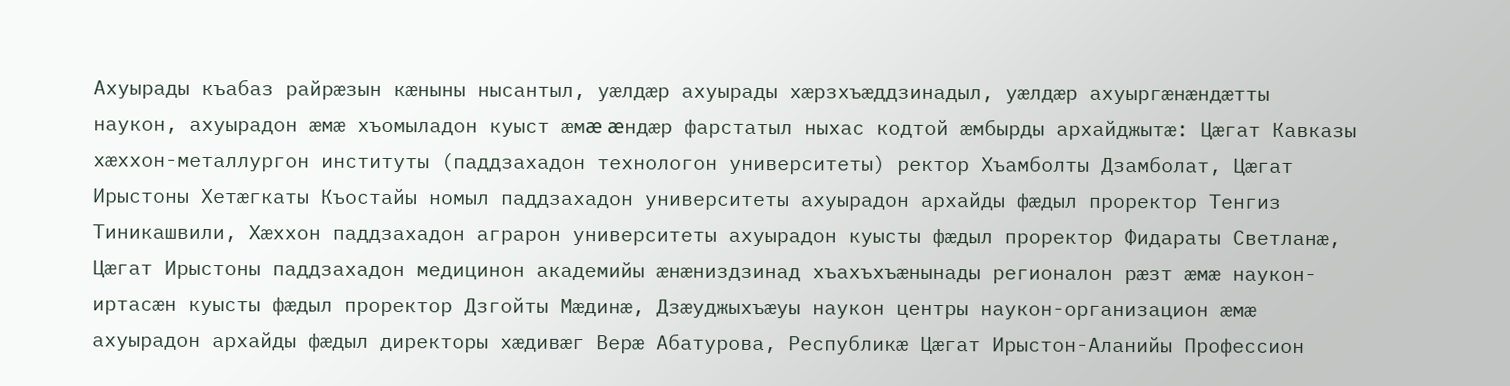Ахуырады къабаз райрæзын кæныны нысантыл, уæлдæр ахуырады хæрзхъæддзинадыл, уæлдæр ахуыргæнæндæтты наукон, ахуырадон æмæ хъомыладон куыст æмæ æндæр фарстатыл ныхас кодтой æмбырды архайджытæ: Цæгат Кавказы хæххон-металлургон институты (паддзахадон технологон университеты) ректор Хъамболты Дзамболат, Цæгат Ирыстоны Хетæгкаты Къостайы номыл паддзахадон университеты ахуырадон архайды фæдыл проректор Тенгиз Тиникашвили, Хæххон паддзахадон аграрон университеты ахуырадон куысты фæдыл проректор Фидараты Светланæ, Цæгат Ирыстоны паддзахадон медицинон академийы æнæниздзинад хъахъхъæнынады регионалон рæзт æмæ наукон-иртасæн куысты фæдыл проректор Дзгойты Мæдинæ, Дзæуджыхъæуы наукон центры наукон-организацион æмæ ахуырадон архайды фæдыл директоры хæдивæг Верæ Абатурова, Республикæ Цæгат Ирыстон-Аланийы Профессион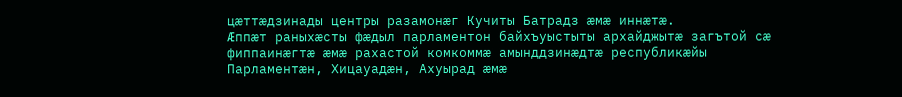цæттæдзинады центры разамонæг Кучиты Батрадз æмæ иннæтæ.
Æппæт раныхæсты фæдыл парламентон байхъуыстыты архайджытæ загътой сæ фиппаинæгтæ æмæ рахастой комкоммæ амынддзинæдтæ республикæйы Парламентæн, Хицауадæн, Ахуырад æмæ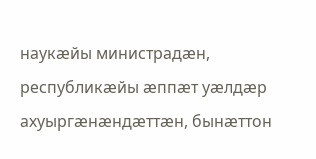наукæйы министрадæн, республикæйы æппæт уæлдæр ахуыргæнæндæттæн, бынæттон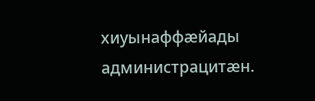хиуынаффæйады администрацитæн.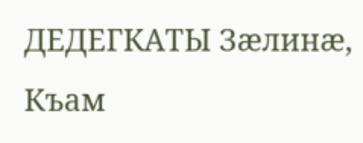ДЕДЕГКАТЫ Зæлинæ,
Къам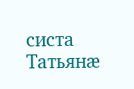систа Татьянæ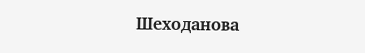Шеходанова